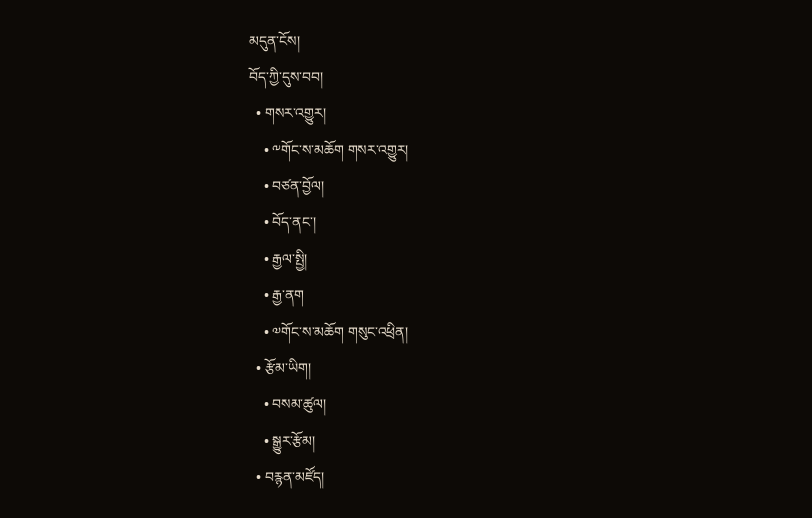མདུན་ངོས།
བོད་ཀྱི་དུས་བབ།
  • གསར་འགྱུར།
    • ༸གོང་ས་མཆོག གསར་འགྱུར།
    • བཙན་བྱོལ།
    • བོད་ནང་།
    • རྒྱལ་སྤྱི།
    • རྒྱ་ནག
    • ༧གོང་ས་མཆོག གསུང་འཕྲིན།
  • རྩོམ་ཡིག།
    • བསམ་ཚུལ།
    • སྒྱུར་རྩོམ།
  • བརྙན་མཛོད།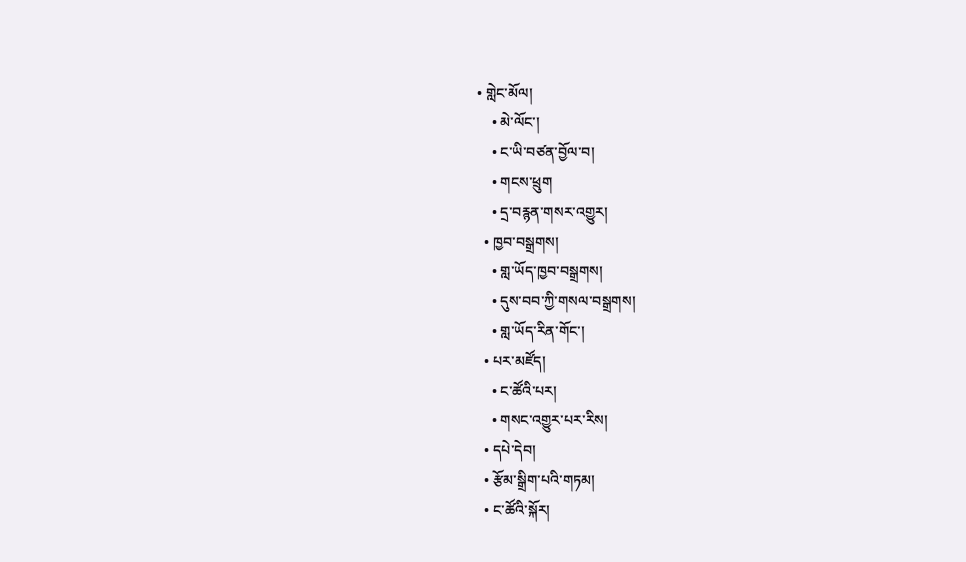• གླེང་མོལ།
    • མེ་ལོང་།
    • ང་ཡི་བཙན་བྱོལ་བ།
    • གངས་ཕྲུག
    • དྲ་བརྙན་གསར་འགྱུར།
  • ཁྱབ་བསྒྲགས།
    • གླ་ཡོད་ཁྱབ་བསྒྲགས།
    • དུས་བབ་ཀྱི་གསལ་བསྒྲགས།
    • གླ་ཡོད་རིན་གོང་།
  • པར་མཛོད།
    • ང་ཚོའི་པར།
    • གསང་འགྱུར་པར་རིས།
  • དཔེ་དེབ།
  • རྩོམ་སྒྲིག་པའི་གཏམ།
  • ང་ཚོའི་སྐོར།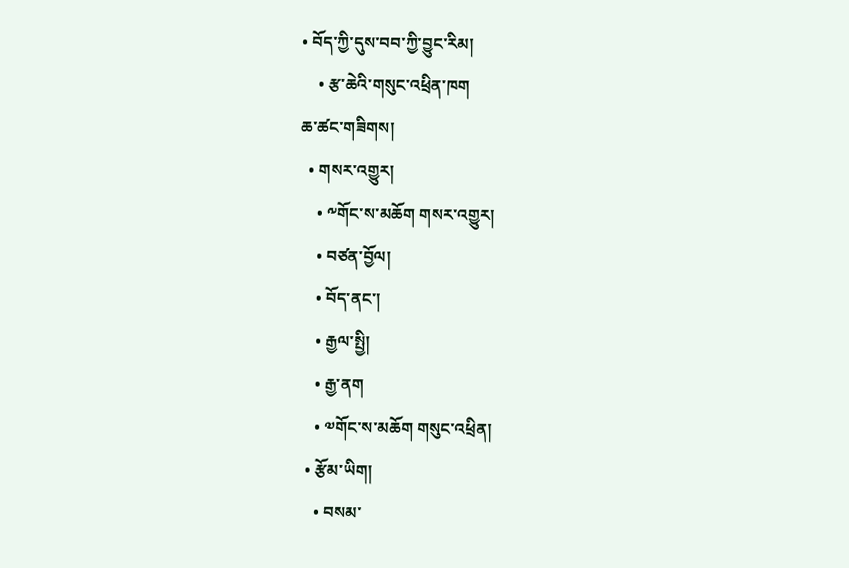• བོད་ཀྱི་དུས་བབ་ཀྱི་བྱུང་རིམ།
    • རྩ་ཆེའི་གསུང་འཕྲིན་ཁག
ཆ་ཚང་གཟིགས།
  • གསར་འགྱུར།
    • ༸གོང་ས་མཆོག གསར་འགྱུར།
    • བཙན་བྱོལ།
    • བོད་ནང་།
    • རྒྱལ་སྤྱི།
    • རྒྱ་ནག
    • ༧གོང་ས་མཆོག གསུང་འཕྲིན།
  • རྩོམ་ཡིག།
    • བསམ་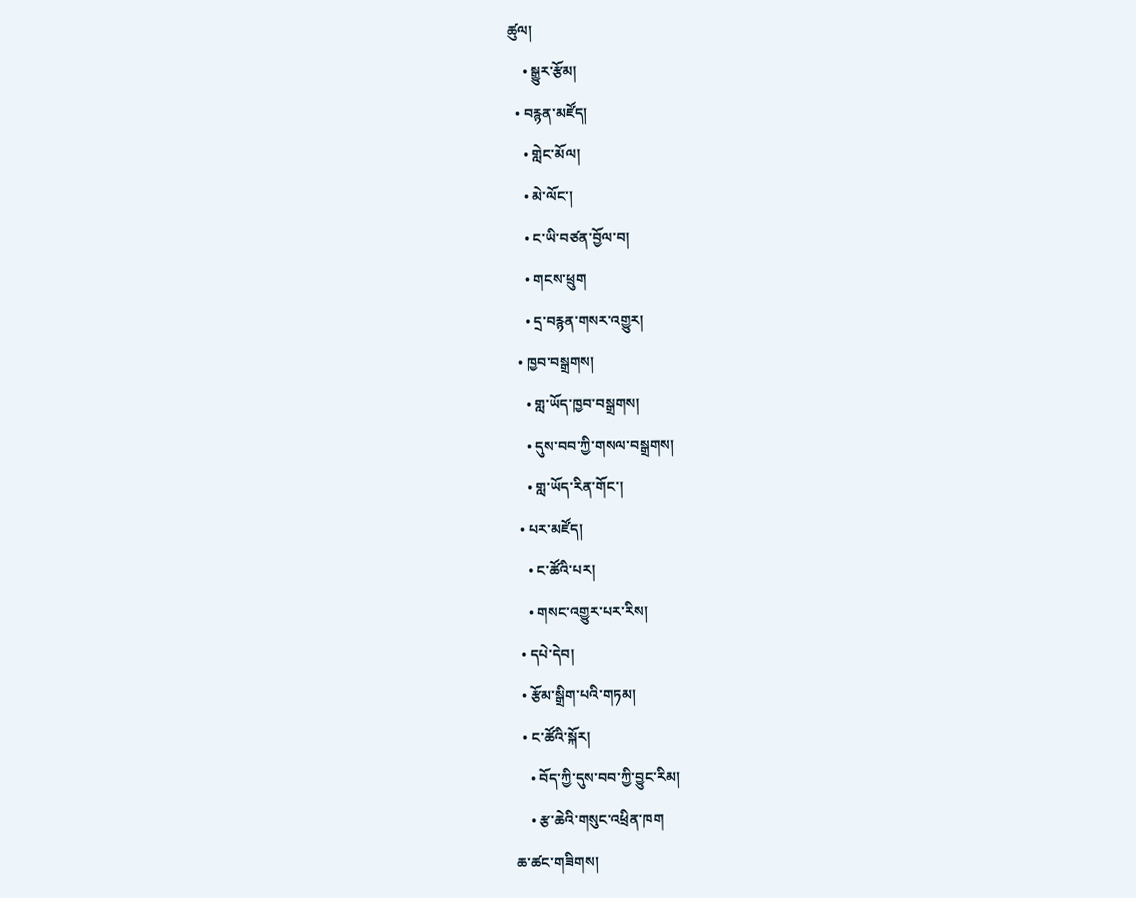ཚུལ།
    • སྒྱུར་རྩོམ།
  • བརྙན་མཛོད།
    • གླེང་མོལ།
    • མེ་ལོང་།
    • ང་ཡི་བཙན་བྱོལ་བ།
    • གངས་ཕྲུག
    • དྲ་བརྙན་གསར་འགྱུར།
  • ཁྱབ་བསྒྲགས།
    • གླ་ཡོད་ཁྱབ་བསྒྲགས།
    • དུས་བབ་ཀྱི་གསལ་བསྒྲགས།
    • གླ་ཡོད་རིན་གོང་།
  • པར་མཛོད།
    • ང་ཚོའི་པར།
    • གསང་འགྱུར་པར་རིས།
  • དཔེ་དེབ།
  • རྩོམ་སྒྲིག་པའི་གཏམ།
  • ང་ཚོའི་སྐོར།
    • བོད་ཀྱི་དུས་བབ་ཀྱི་བྱུང་རིམ།
    • རྩ་ཆེའི་གསུང་འཕྲིན་ཁག
ཆ་ཚང་གཟིགས།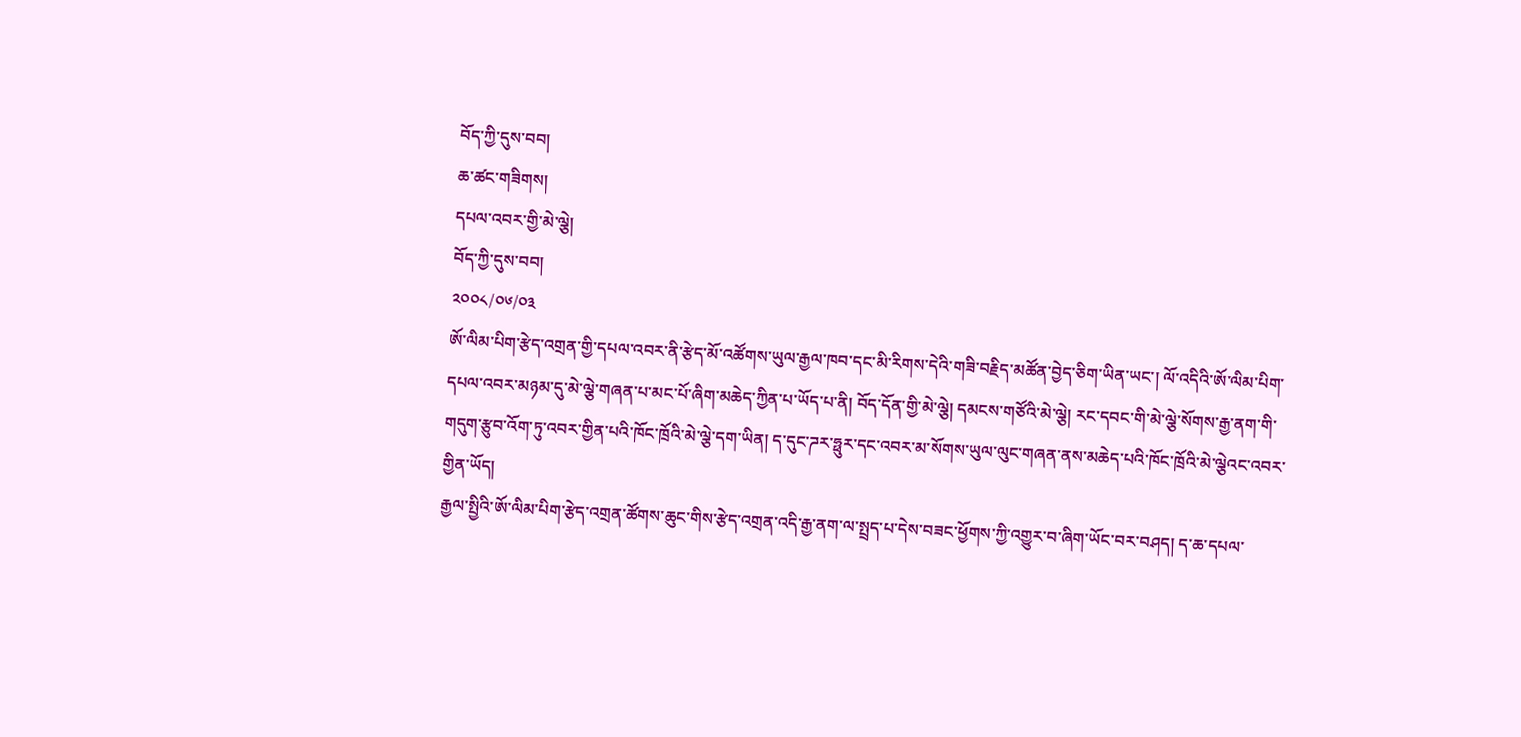བོད་ཀྱི་དུས་བབ།
ཆ་ཚང་གཟིགས།
དཔལ་འབར་གྱི་མེ་ལྕེ།
བོད་ཀྱི་དུས་བབ།
༢༠༠༨/༠༦/༠༣
ཨོ་ལིམ་པིག་རྩེད་འགྲན་གྱི་དཔལ་འབར་ནི་རྩེད་མོ་འཚོགས་ཡུལ་རྒྱལ་ཁབ་དང་མི་རིགས་དེའི་གཟི་བརྗིད་མཚོན་བྱེད་ཅིག་ཡིན་ཡང་། ལོ་འདིའི་ཨོ་ལིམ་པིག་དཔལ་འབར་མཉམ་དུ་མེ་ལྕེ་གཞན་པ་མང་པོ་ཞིག་མཆེད་ཀྱིན་པ་ཡོད་པ་ནི། བོད་དོན་གྱི་མེ་ལྕེ། དམངས་གཙོའི་མེ་ལྕེ། རང་དབང་གི་མེ་ལྕེ་སོགས་རྒྱ་ནག་གི་གདུག་རྩུབ་འོག་ཏུ་འབར་གྱིན་པའི་ཁོང་ཁྲོའི་མེ་ལྕེ་དག་ཡིན། ད་དུང་ཌར་ཧྥུར་དང་འབར་མ་སོགས་ཡུལ་ལུང་གཞན་ནས་མཆེད་པའི་ཁོང་ཁྲོའི་མེ་ལྕེའང་འབར་གྱིན་ཡོད།
རྒྱལ་སྤྱིའི་ཨོ་ལིམ་པིག་རྩེད་འགྲན་ཚོགས་ཆུང་གིས་རྩེད་འགྲན་འདི་རྒྱ་ནག་ལ་སྤྲད་པ་དེས་བཟང་ཕྱོགས་ཀྱི་འགྱུར་བ་ཞིག་ཡོང་བར་བཤད། ད་ཆ་དཔལ་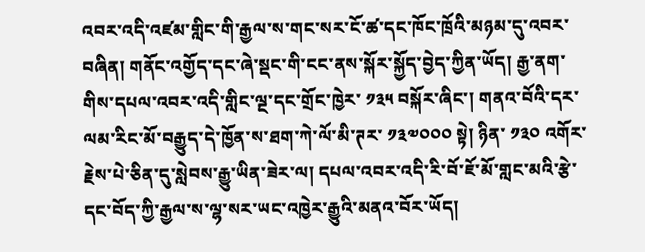འབར་འདི་འཛམ་གླིང་གི་རྒྱལ་ས་གང་སར་ངོ་ཚ་དང་ཁོང་ཁྲོའི་མཉམ་དུ་འབར་བཞིན། གནོང་འགྱོད་དང་ཞེ་སྡང་གི་ངང་ནས་སྐོར་སྐྱོད་བྱེད་ཀྱིན་ཡོད། རྒྱ་ནག་གིས་དཔལ་འབར་འདི་གླིང་ལྔ་དང་གྲོང་ཁྱེར་ ༡༣༥ བསྐོར་ཞིང་། གནའ་བོའི་དར་ལམ་རིང་མོ་བརྒྱུད་དེ་ཁྱོན་ས་ཐག་ཀེ་ལོ་མི་ཊར་ ༡༣༧༠༠༠ སྟེ། ཉིན་ ༡༣༠ འགོར་རྗེས་པེ་ཅིན་དུ་སླེབས་རྒྱུ་ཡིན་ཟེར་ལ། དཔལ་འབར་འདི་རི་བོ་ཇོ་མོ་གླང་མའི་རྩེ་དང་བོད་ཀྱི་རྒྱལ་ས་ལྷ་སར་ཡང་འཁྱེར་རྒྱུའི་མནའ་བོར་ཡོད།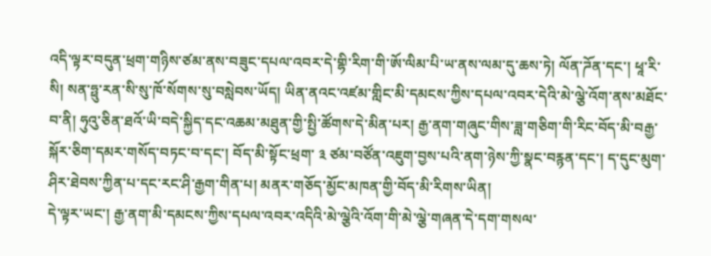འདི་ལྟར་བདུན་ཕྲག་གཉིས་ཙམ་ནས་བཟུང་དཔལ་འབར་དེ་གྷི་རིག་གི་ཨོ་ལིམ་པི་ཡ་ནས་ལམ་དུ་ཆས་ཏེ། ལོན་ཌོན་དང་། ཕཱ་རི་སི། སན་ཧྥུ་རན་སི་སུ་ཁོ་སོགས་སུ་བསླེབས་ཡོད། ཡིན་ནའང་འཛམ་གླིང་མི་དམངས་ཀྱིས་དཔལ་འབར་དེའི་མེ་ལྕེ་འོག་ནས་མཐོང་བ་ནི། ཧུའུ་ཅིན་ཐའོ་ཡི་བདེ་སྐྱིད་དང་འཆམ་མཐུན་གྱི་སྤྱི་ཚོགས་དེ་མིན་པར། རྒྱ་ནག་གཞུང་གིས་ཟླ་གཅིག་གི་རིང་བོད་མི་བརྒྱ་སྐོར་ཅིག་དམར་གསོད་བཏང་བ་དང་། བོད་མི་སྟོང་ཕྲག་ ༣ ཙམ་བཙོན་འཇུག་བྱས་པའི་ནག་ཉེས་ཀྱི་སྣང་བརྙན་དང་། ད་དུང་མུག་ཤིར་ཐེབས་ཀྱིན་པ་དང་རང་ཤི་རྒྱག་གིན་པ། མནར་གཅོད་མྱོང་མཁན་གྱི་བོད་མི་རིགས་ཡིན།
དེ་ལྟར་ཡང་། རྒྱ་ནག་མི་དམངས་ཀྱིས་དཔལ་འབར་འདིའི་མེ་ལྕེའི་འོག་གི་མེ་ལྕེ་གཞན་དེ་དག་གསལ་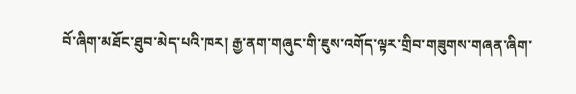བོ་ཞིག་མཐོང་ཐུབ་མེད་པའི་ཁར། རྒྱ་ནག་གཞུང་གི་ཇུས་འགོད་ལྟར་གྲིབ་གཟུགས་གཞན་ཞིག་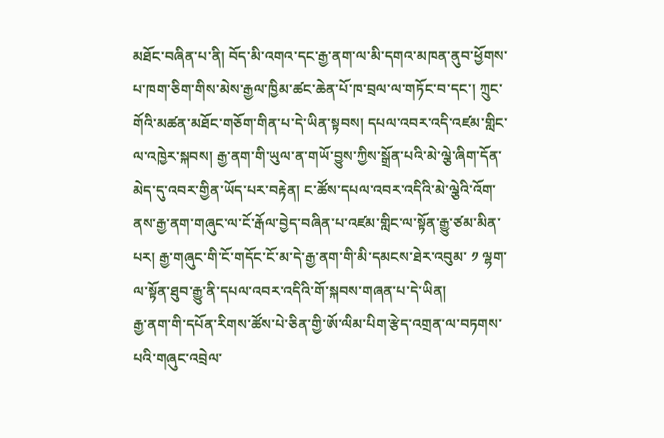མཐོང་བཞིན་པ་ནི། བོད་མི་འགའ་དང་རྒྱ་ནག་ལ་མི་དགའ་མཁན་ནུབ་ཕྱོགས་པ་ཁག་ཅིག་གིས་མེས་རྒྱལ་ཁྱིམ་ཚང་ཆེན་པོ་ཁ་བྲལ་ལ་གཏོང་བ་དང་། ཀྲུང་གོའི་མཚན་མཐོང་གཅོག་གིན་པ་དེ་ཡིན་སྟབས། དཔལ་འབར་འདི་འཛམ་གླིང་ལ་འཁྱེར་སྐབས། རྒྱ་ནག་གི་ཡུལ་ན་གཡོ་བྱུས་ཀྱིས་སྒྲོན་པའི་མེ་ལྕེ་ཞིག་དོན་མེད་དུ་འབར་གྱིན་ཡོད་པར་བརྟེན། ང་ཚོས་དཔལ་འབར་འདིའི་མེ་ལྕེའི་འོག་ནས་རྒྱ་ནག་གཞུང་ལ་ངོ་རྒོལ་བྱེད་བཞིན་པ་འཛམ་གླིང་ལ་སྟོན་རྒྱུ་ཙམ་མིན་པར། རྒྱ་གཞུང་གི་ངོ་གདོང་ངོ་མ་དེ་རྒྱ་ནག་གི་མི་དམངས་ཐེར་འབུམ་ ༡ ལྷག་ལ་སྟོན་ཐུབ་རྒྱུ་ནི་དཔལ་འབར་འདིའི་གོ་སྐབས་གཞན་པ་དེ་ཡིན།
རྒྱ་ནག་གི་དཔོན་རིགས་ཚོས་པེ་ཅིན་གྱི་ཨོ་ལིམ་པིག་རྩེད་འགྲན་ལ་བཏགས་པའི་གཞུང་འབྲེལ་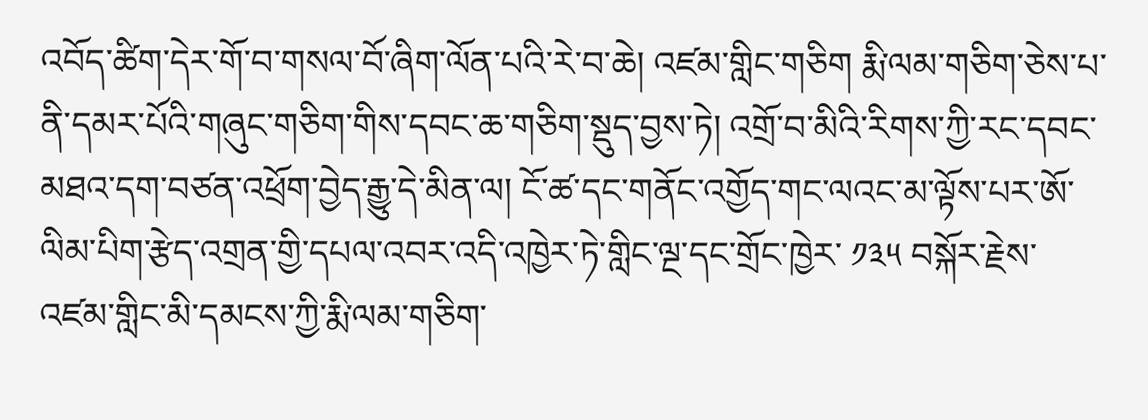འབོད་ཚིག་དེར་གོ་བ་གསལ་བོ་ཞིག་ལོན་པའི་རེ་བ་ཆེ། འཛམ་གླིང་གཅིག རྨི་ལམ་གཅིག་ཅེས་པ་ནི་དམར་པོའི་གཞུང་གཅིག་གིས་དབང་ཆ་གཅིག་སྡུད་བྱས་ཏེ། འགྲོ་བ་མིའི་རིགས་ཀྱི་རང་དབང་མཐའ་དག་བཙན་འཕྲོག་བྱེད་རྒྱུ་དེ་མིན་ལ། ངོ་ཚ་དང་གནོང་འགྱོད་གང་ལའང་མ་ལྟོས་པར་ཨོ་ལིམ་པིག་རྩེད་འགྲན་གྱི་དཔལ་འབར་འདི་འཁྱེར་ཏེ་གླིང་ལྔ་དང་གྲོང་ཁྱེར་ ༡༣༥ བསྐོར་རྗེས་འཛམ་གླིང་མི་དམངས་ཀྱི་རྨི་ལམ་གཅིག་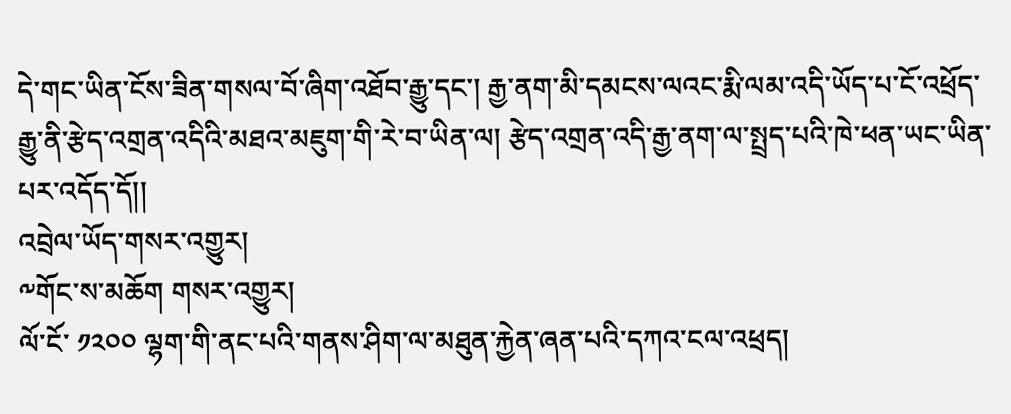དེ་གང་ཡིན་ངོས་ཟིན་གསལ་བོ་ཞིག་འཐོབ་རྒྱུ་དང་། རྒྱ་ནག་མི་དམངས་ལའང་རྨི་ལམ་འདི་ཡོད་པ་ངོ་འཕྲོད་རྒྱུ་ནི་རྩེད་འགྲན་འདིའི་མཐའ་མཇུག་གི་རེ་བ་ཡིན་ལ། རྩེད་འགྲན་འདི་རྒྱ་ནག་ལ་སྤྲད་པའི་ཁེ་ཕན་ཡང་ཡིན་པར་འདོད་དོ།།
འབྲེལ་ཡོད་གསར་འགྱུར།
༸གོང་ས་མཆོག གསར་འགྱུར།
ལོ་ངོ་ ༡༢༠༠ ལྷག་གི་ནང་པའི་གནས་ཤིག་ལ་མཐུན་རྐྱེན་ཞན་པའི་དཀའ་ངལ་འཕྲད།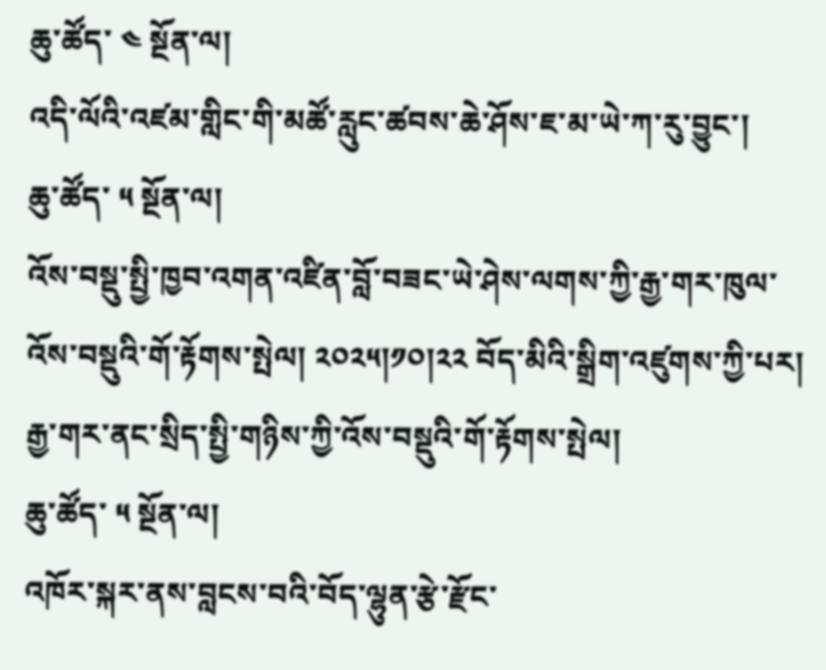ཆུ་ཚོད་ ༤ སྔོན་ལ།
འདི་ལོའི་འཛམ་གླིང་གི་མཚོ་རླུང་ཚབས་ཆེ་ཤོས་ཇ་མ་ཡེ་ཀ་རུ་བྱུང་།
ཆུ་ཚོད་ ༥ སྔོན་ལ།
འོས་བསྡུ་སྤྱི་ཁྱབ་འགན་འཛིན་བློ་བཟང་ཡེ་ཤེས་ལགས་ཀྱི་རྒྱ་གར་ཁུལ་འོས་བསྡུའི་གོ་རྟོགས་སྤེལ། ༢༠༢༥།༡༠།༢༢ བོད་མིའི་སྒྲིག་འཛུགས་ཀྱི་པར།
རྒྱ་གར་ནང་སྲིད་སྤྱི་གཉིས་ཀྱི་འོས་བསྡུའི་གོ་རྟོགས་སྤེལ།
ཆུ་ཚོད་ ༥ སྔོན་ལ།
འཁོར་སྐར་ནས་བླངས་བའི་བོད་ལྷུན་རྩེ་རྫོང་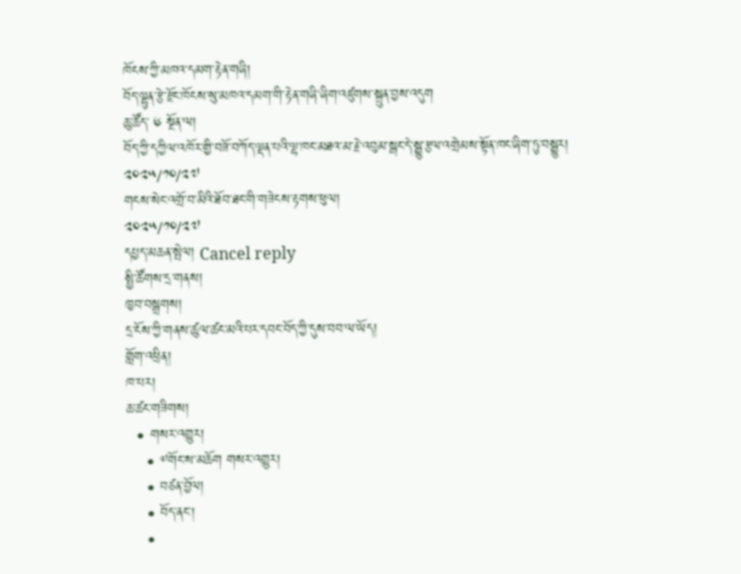ཁོངས་ཀྱི་མཁའ་དམག་རྟེན་གཞི།
བོད་ལྷུན་རྩེ་རྫོང་ཁོངས་སུ་མཁའ་དམག་གི་རྟེན་གཞི་ཞིག་འཛུགས་སྐྲུན་བྱས་འདུག
ཆུ་ཚོད་ ༦ སྔོན་ལ།
བོད་ཀྱི་དཀྱིལ་འཁོར་གྱི་བཟོ་བཀོད་ལྡན་པའི་ལྷ་ཁང་མཐའ་མ་རྗེ་འབུམ་སྒང་དེ་སྒྱུ་རྩལ་འགྲེམས་སྟོན་ཁང་ཞིག་ཏུ་བསྒྱུར།
༢༠༢༥/༡༠/༢༧
གངས་སེང་འགྲོ་བ་མིའི་ཐོབ་ཐང་གི་གཟེངས་རྟགས་ཕུལ།
༢༠༢༥/༡༠/༢༧
དཔྱད་མཆན་སྤེལ། Cancel reply
སྤྱི་ཚོགས་དྲ་གནས།
ཁྱབ་བསྒྲགས།
དྲ་ངོས་ཀྱི་གནས་ཚུལ་ཚང་མའི་པར་དབང་བོད་ཀྱི་དུས་བབ་ལ་ཡོད།
གློག་འཕྲིན།
ཁ་པར།
ཆ་ཚང་གཟིགས།
  • གསར་འགྱུར།
    • ༸གོང་ས་མཆོག གསར་འགྱུར།
    • བཙན་བྱོལ།
    • བོད་ནང་།
    •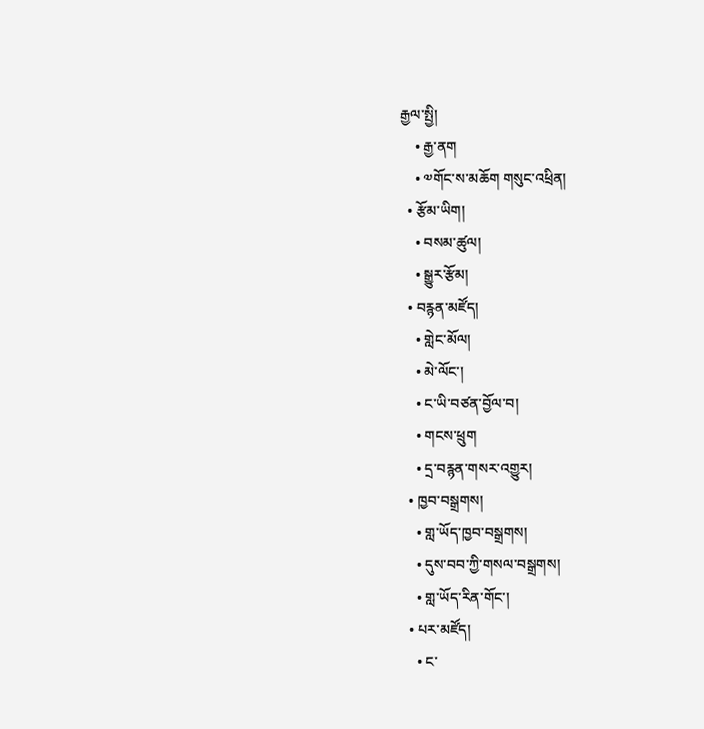རྒྱལ་སྤྱི།
    • རྒྱ་ནག
    • ༧གོང་ས་མཆོག གསུང་འཕྲིན།
  • རྩོམ་ཡིག།
    • བསམ་ཚུལ།
    • སྒྱུར་རྩོམ།
  • བརྙན་མཛོད།
    • གླེང་མོལ།
    • མེ་ལོང་།
    • ང་ཡི་བཙན་བྱོལ་བ།
    • གངས་ཕྲུག
    • དྲ་བརྙན་གསར་འགྱུར།
  • ཁྱབ་བསྒྲགས།
    • གླ་ཡོད་ཁྱབ་བསྒྲགས།
    • དུས་བབ་ཀྱི་གསལ་བསྒྲགས།
    • གླ་ཡོད་རིན་གོང་།
  • པར་མཛོད།
    • ང་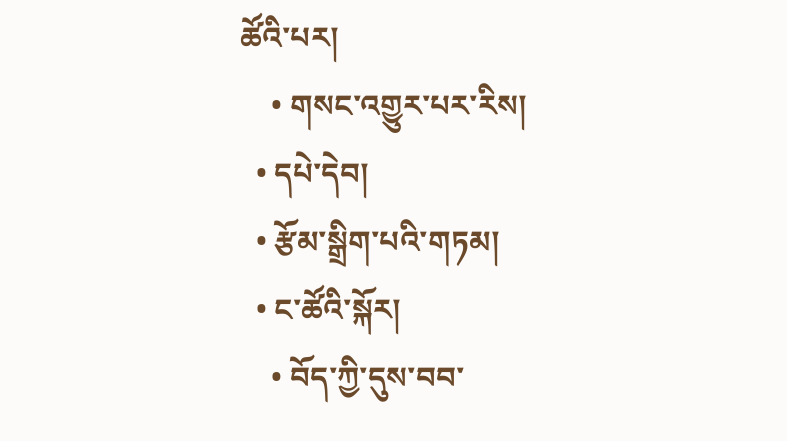ཚོའི་པར།
    • གསང་འགྱུར་པར་རིས།
  • དཔེ་དེབ།
  • རྩོམ་སྒྲིག་པའི་གཏམ།
  • ང་ཚོའི་སྐོར།
    • བོད་ཀྱི་དུས་བབ་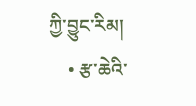ཀྱི་བྱུང་རིམ།
    • རྩ་ཆེའི་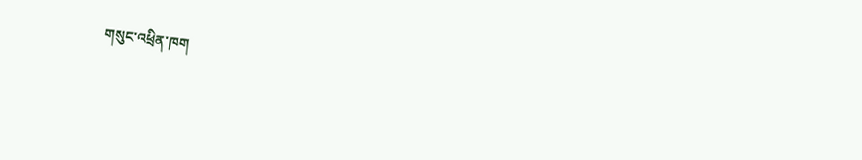གསུང་འཕྲིན་ཁག